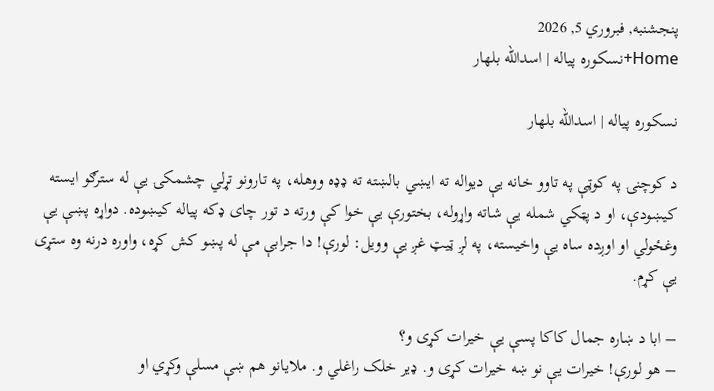پنجشنبه, فبروري 5, 2026
Home+نسکوره پیاله | اسدالله بلهار

نسکوره پیاله | اسدالله بلهار

د کوچنۍ په کوټې په تاوو خانه یې دیواله ته ایښي بالښته ته ډډه ووهله، په تارونو تړلي چشمکۍ یې له سترګو ایسته کیښودې، او د پټکي شمله یې شاته واړوله، بختورې یې خوا کې ورته د تور چای ډکه پیاله کیښوده. دواړه پښې یې وغځولي او اوږده ساه یې واخیسته، په لږ ټیټ غږ یې وویل: لورې! دا جرابې مې له پښو کش کړه، واوره درنه وه ستړی یې کړم.

– ابا د ښاره جمال کاکا پسې یې خیرات کړی و؟
– هو لورې! خیرات یې نو ښه خیرات کړی و. ډیر خلک راغلي و. ملایانو هم ښې مسلې وکړي او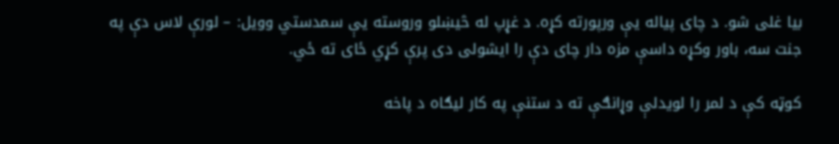بیا غلی شو. د چای پیاله یې ورپورته کړه. د غړپ له څیښلو وروسته یې سمدستي وویل: – لورې لاس دې په جنت سه، باور وکړه داسې مزه دار چای دې را ایشولی دی پرې کړي ځای ته ځي.

کوټه کې د لمر را لویدلې وړانګې ته د ستنې په کار لیګاه د پاخه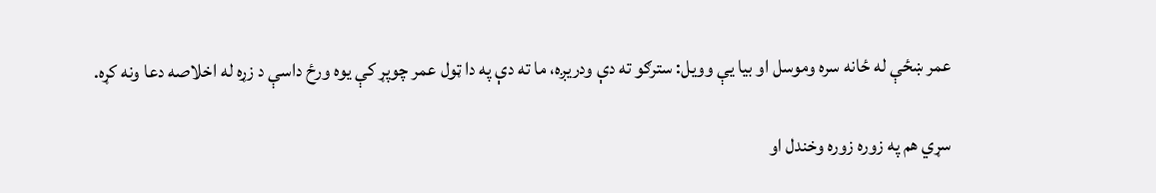عمر ښځې له ځانه سره وموسل او بیا یې وویل: سترګو ته دې ودریږه، ما ته دې په دا ټول عمر چوپړ کې یوه ورځ داسې د زړه له اخلاصه دعا ونه کړه.

سړي هم په زوره زوره وخندل او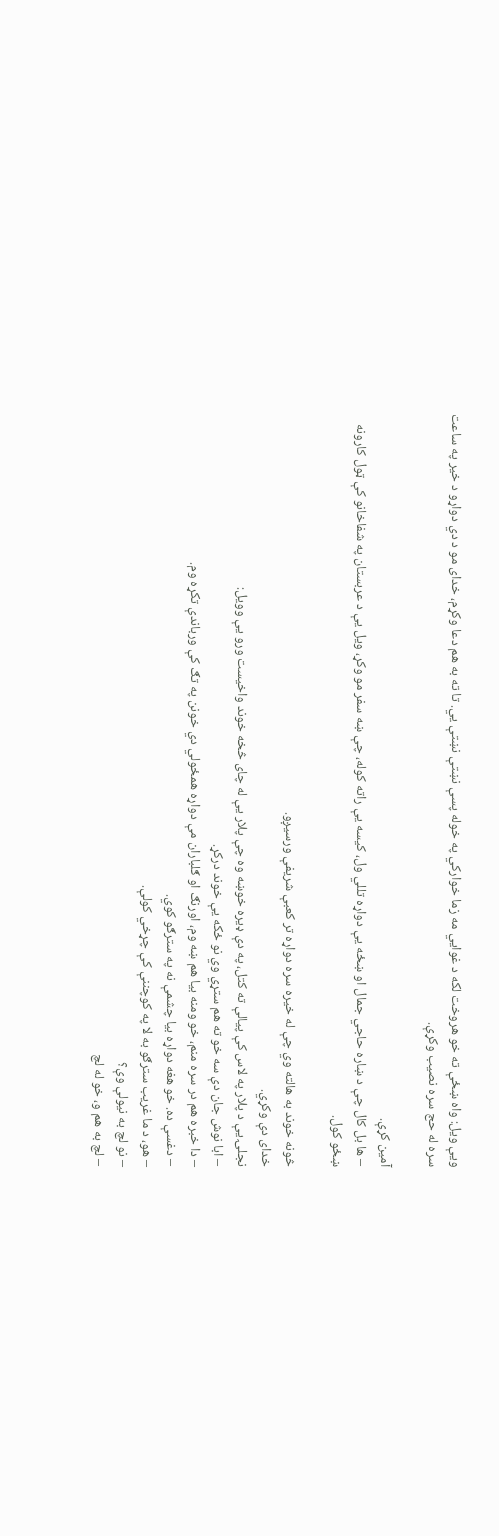ویې ویل: واه ښځې ته خو هروخت لکه د غوايي مه زما خوارکي په خوله پسې نښتې نښتې يي. تا ته به هم دعا وکړم، خدای مو د دي دواړو د خیر په ساعت سره له حج سره نصیب وکړې.

آمین کړې.
– ها بل کال چې د ښاره حاجي جمال او ښځه یې دواړه تللي ول، کیسه یې راته کوله، چې ښه سفر مو وکړ، ویل یې د عربستان په شفاخانو کې ټول کارونه ښځو کول.

څونه خوند به هالته وي چې له خیره سره دواړه تر کعبې شریفې ورسیږو.
خدای دې وکړي.
نجلۍ یې د پلار په لاس کې پیالې ته کتل، په دې ډیره خوښه وه چې پلار یې له چای څخه خوند واخیست ورو یې وویل:
– ابا نوش جان دې سه خو ته هم ستړي وي نو ځکه یې خوند درکړ.
– دا خبره هم در سره منم، خو ومنه بیا هم ښه وم، اورنګ او ګلباران مې دواړه همځولي دي خونن په تګ کې ورباندې تکړه وم.
– دغسې ده. خو هغه دواړه بیا چشمې نه په سترګو کوي.
– هو، د ما غریب سترګو به لا په کوچننې کې چړخي کولې.
– نو لچ به نیولې وې؟
– لچ به هم و، خو له لچ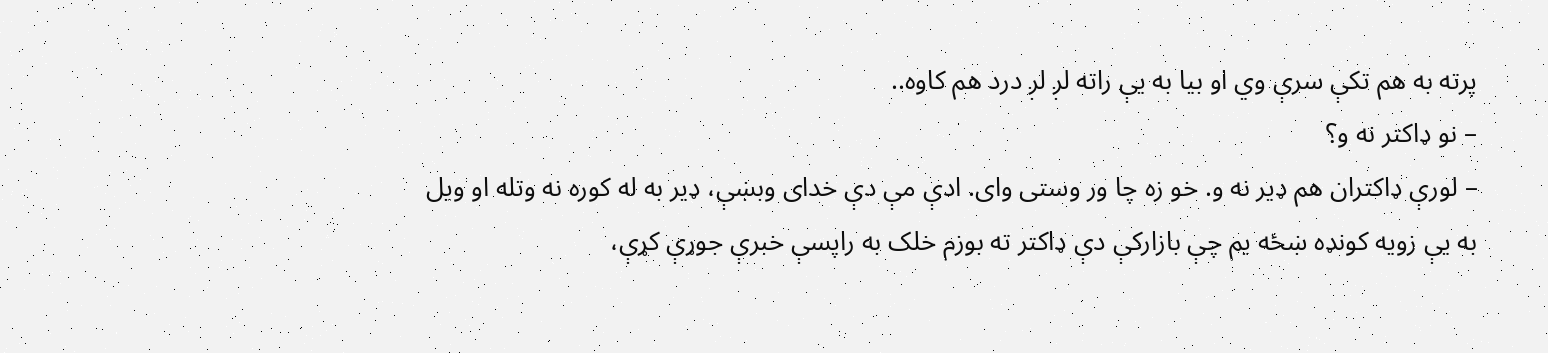پرته به هم تکې سرې وي او بیا به یې راته لږ لږ درد هم کاوه..
– نو ډاکتر نه و؟
– لورې ډاکتران هم ډیر نه و. خو زه چا ور وستی وای. ادې مې دې خدای وبښې، ډیر به له کوره نه وتله او ویل به یې زویه کونډه ښځه یم چې بازارکې دې ډاکتر ته بوزم خلک به راپسې خبرې جوړې کړې،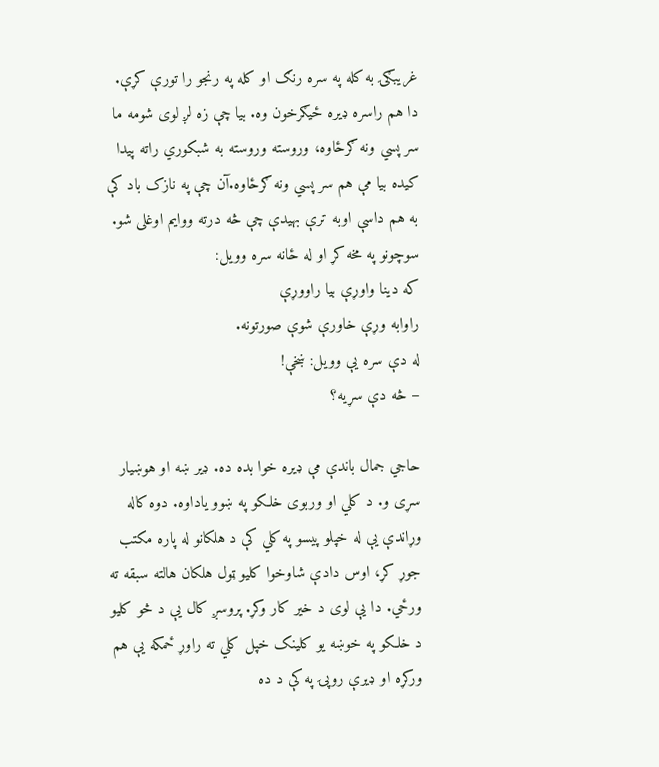غریبګۍ به کله په سره رنګ او کله په رنجو را تورې کړې. دا هم راسره ډیره ځیګرخون وه. بیا چې زه لږ لوی شومه ما سر پسي ونه ګرځاوه، وروسته وروسته به شبکوري راته پیدا کیده بیا مې هم سر پسي ونه ګرځاوه.آن چې په نازک باد کې به هم داسې اوبه ترې بهیدې چې څه درته ووایم اوغلی شو. سوچونو په مخه کړ او له ځانه سره وویل:
که دینا واوړې بیا راووړې
راوابه وړې خاورې شوې صورتونه.
له دې سره یې وویل: ښخې!
– څه دې سړیه؟

حاجي جمال باندې مې ډیره خوا بده ده. ډیر ښه او هوښیار سړی و. د کلي او وربوی خلکو په ښوو یاداوه. دوه کاله وړاندې یې له خپلو پیسو په کلي کې د هلکانو له پاره مکتب جوړ کړ، اوس دادې شاوخوا کلیو ټول هلکان هالته سبقه ته ورځي. دا یې لوی د خیر کار وکړ. پروسږ کال یې د څو کلیو د خلکو په خوښه یو کلینک خپل کلي ته راوړ ځمکه یې هم ورکړه او ډیرې روپۍ په کې د ده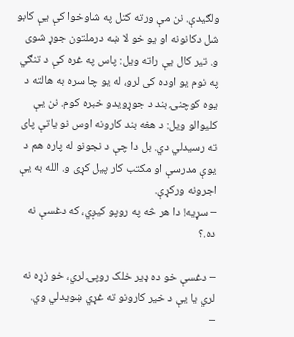ولګیدې. نن مې ورته کتل په شاوخوا کې یې کابو شل دکانونه او یو خو لا ښه درملتون جوړ شوی و. تیر کال یې راته ویل: پاس په غره کې د تنګي په نوم یو اوده کی لرو، له یو چا سره به هالته د یوه کوچنۍ بند د جوړویدو خبره کوم. نن یې کلیوالو ویل: د هغه بند کارونه اوس نو یاتې پای ته رسیدلي دي. بل دا چې د نجونو له پاره هم د یوې مدرسې او مکتب کار پیل کړی و. الله به یې اجرونه ورکړې.
– سړیه! دا هر څه په روپو کیږي، که دغسې نه ده.؟

– دغسې خو ده ډیر خلک روپۍ لري، خو زړه نه لري یا یې د خیر کارونو ته غړي ښویدلي وي.
–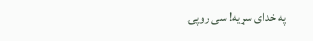په خدای سړیه! سی روپۍ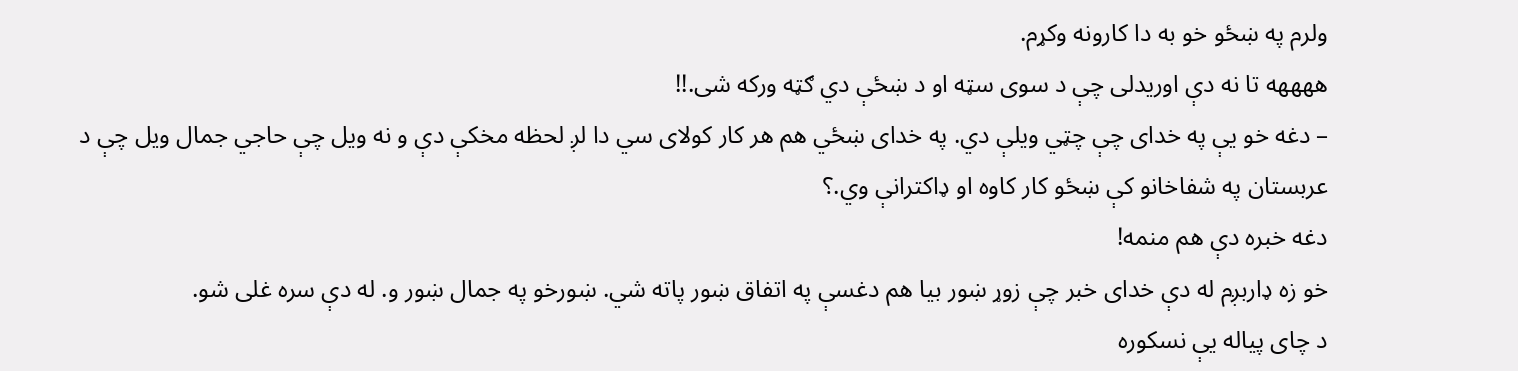ولرم په ښځو خو به دا کارونه وکړم.
ههههه تا نه دې اوریدلی چې د سوی سټه او د ښځې دي ګټه ورکه شی.!!
– دغه خو یې په خدای چې چټي ویلې دي. په خدای ښځي هم هر کار کولای سي دا لږ لحظه مخکې دې و نه ویل چې حاجي جمال ویل چې د عربستان په شفاخانو کې ښځو کار کاوه او ډاکترانې وي.؟
دغه خبره دې هم منمه!
خو زه ډاربږم له دې خدای خبر چې زوړ ښور بیا هم دغسې په اتفاق ښور پاته شي. ښورخو په جمال ښور و. له دې سره غلی شو.
د چای پیاله یې نسکوره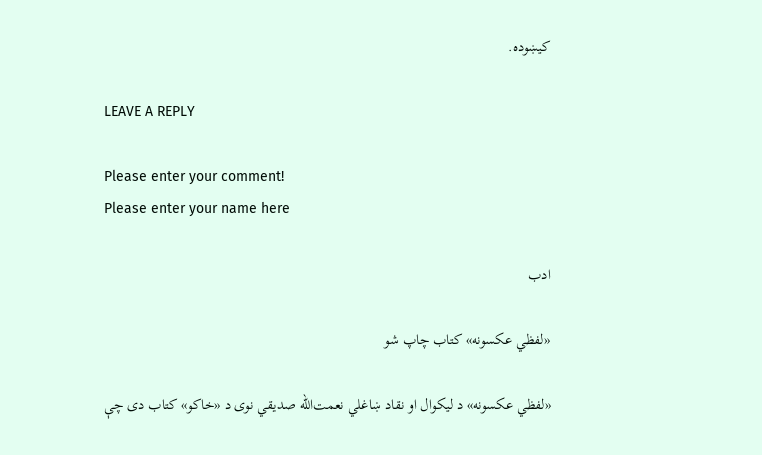کیښوده.

LEAVE A REPLY

Please enter your comment!
Please enter your name here

ادب

«لفظي عکسونه» کتاب چاپ شو

«لفظي عکسونه» د لیکوال او نقاد ښاغلي نعمت‌الله صديقي نوی د «خاکو» کتاب دی چې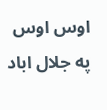اوس اوس په جلال اباد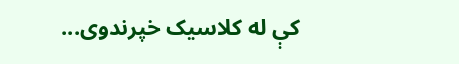کې له کلاسیک خپرندوی...